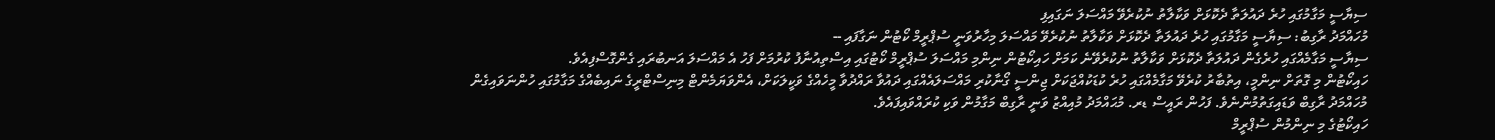ސިޔާސީ މަގާމުގައި ހުރެ ދައުލަތާ ދެކޮޅަށް ވަކާލާތު ނުކުރެވޭ މައްސަލަ ނަގައިފި
މުހައްމަދު ރާގިބު: ސިޔާސީ މަގާމުގައި ހުރެ ދައުލަތާ ދެކޮޅަށް ވަކާލާތު ނުކުރެވޭ މައްސަލަ މިހާރުވަނީ ސުޕްރީމް ކޯޓުން ނަގާފައި --
ސިޔާސީ މަގާމެއްގައި ހުރެގެން ދައުލަތާ ދެކޮޅަށް ވަކާލާތު ނުކުރެވޭނެ ކަމަށް ހައިކޯޓުން ނިންމި މައްސަލަ ސުޕްރީމް ކޯޓުގައި އިސްތިއުނާފު ކުރުމަށް ފަހު އެ މައްސަލަ އަނބުރައި ގެންގޮސްފިއެވެ.
ހައިކޯޓުން މި ގޮތަށް ނިންމީ، އިތުބާރު ކުރެވޭ މަގާމެއްގައި ހުރެ ކުޑަކުއްޖަކަށް ޖިންސީ ގޯނާކުރި މައްސަލައެއްގައި ދައުވާ ރައްދުވާ މީހެއްގެ ވަކީލަކަށް، އެންވަޔަމެންޓް މިނިސްޓްރީގެ ނައިބެއްގެ މަގާމުގައި ހުންނަވައިގެން މުހައްމަދު ރާގިބް ވަޑައިގަތުމުންނެވެ. ފަހުން ރައީސް ޑރ. މުޙައްމަދު މުއިއްޒު ވަނީ ރާގިބް މަގާމުން ވަކި ކުރައްވައިފައެވެ.
ހައިކޯޓުގެ މި ނިންމުން ސުޕްރީމް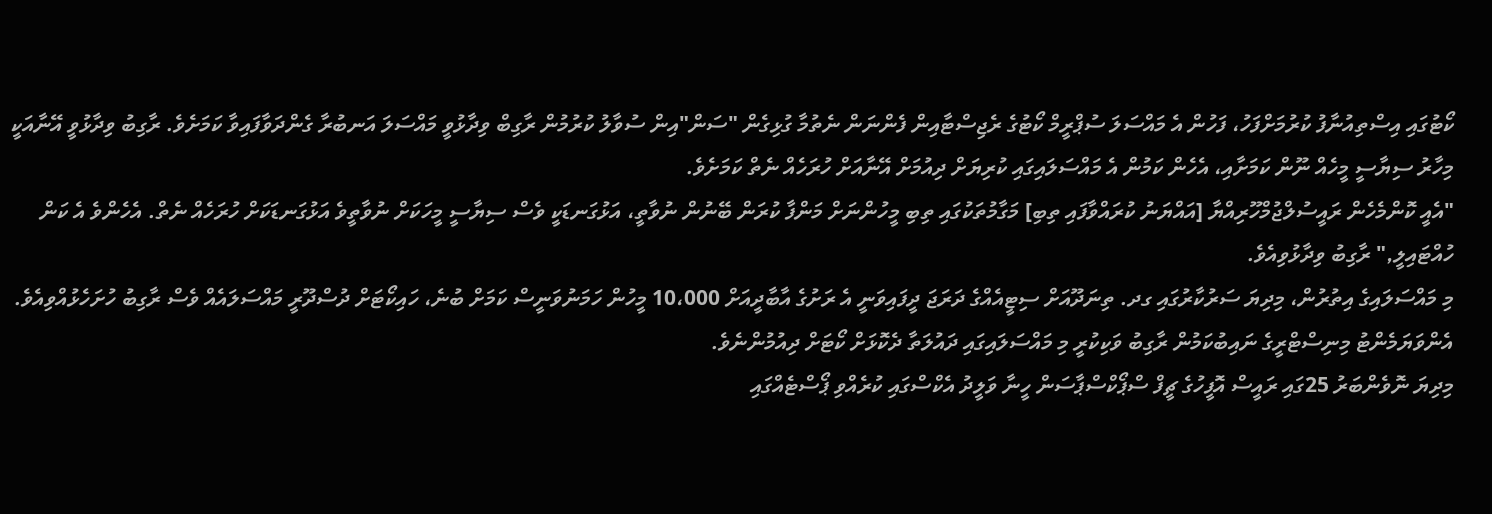ކޯޓުގައި އިސްތިއުނާފު ކުރުމަށްފަހު، ފަހުން އެ މައްސަލަ ސުޕްރީމް ކޯޓުގެ ރެޖިސްޓާއިން ފެންނަން ނެތުމާ ގުޅިގެން "ސަން"އިން ސުވާލު ކުރުމުން ރާގިބް ވިދާޅުވީ މައްސަލަ އަނބުރާ ގެންދަވާފައިވާ ކަމަށެވެ. ރާގިބު ވިދާޅުވީ އޭނާއަކީ މިހާރު ސިޔާސީ މީހެއް ނޫން ކަމަށާއި، އެހެން ކަމުން އެ މައްސަލައިގައި ކުރިޔަށް ދިއުމަށް އޭނާއަށް ހުރަހެއް ނެތް ކަމަށެވެ.
"އެއީ ކޮންމެހެން ރައީސުލްޖުމްހޫރިއްޔާ [އައްޔަނު ކުރައްވާފައި ތިބި] މަގާމުތަކުގައި ތިބި މީހުންނަށް މަންފާ ކުރަން ބޭނުން ނުވާތީ، އަޅުގަނޑަކީ ވެސް ސިޔާސީ މީހަކަށް ނުވާތީވެ އަޅުގަނޑަކަށް ހުރަހެއް ނެތް. އެހެންވެ އެ ކަން ހުއްޓައިލީ," ރާގިބު ވިދާޅުވިއެވެ.
މި މައްސަލައިގެ އިތުރުން، މިދިޔަ ސަރުކާރުގައި ގދ. ތިނަދޫއަށް ސިޓީއެއްގެ ދަރަޖަ ދީފައިވަނީ އެ ރަށުގެ އާބާދީއަށް 10،000 މީހުން ހަމަނުވަނީސް ކަމަށް ބުނެ، ހައިކޯޓަށް ދުސްދޫރީ މައްސަލައެއް ވެސް ރާގިބު ހުށަހެޅުއްވިއެވެ.
އެންވަޔަމެންޓު މިނިސްޓްރީގެ ނައިބުކަމުން ރާގިބު ވަކިކުރީ މި މައްސަލައިގައި ދައުލަތާ ދެކޮޅަށް ކޯޓަށް ދިއުމުންނެވެ.
މިދިޔަ ނޮވެންބަރު 25ގައި ރައީސް އޮފީހުގެ ޗީފް ސްޕޯކްސްޕާސަން ހީނާ ވަލީދު އެކްސްގައި ކުރެއްވި ޕޯސްޓެއްގައި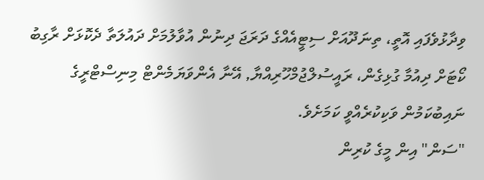ވިދާޅުވެފައި އޮތީ، ތިނަދޫއަށް ސިޓީއެއްގެ ދަރަޖަ ދިނުން އުވާލުމަށް ދައުލަތާ ދެކޮޅަށް ރާގިބު ކޯޓަށް ދިއުމާ ގުޅިގެން، ރައީސުލްޖުމްހޫރިއްޔާ, އޭނާ އެންވަޔަމެންޓް މިނިސްޓްރީގެ ނައިބުކަމުން ވަކިކުރެއްވީ ކަމަށެވެ.
"ސަން" އިން މީގެ ކުރިން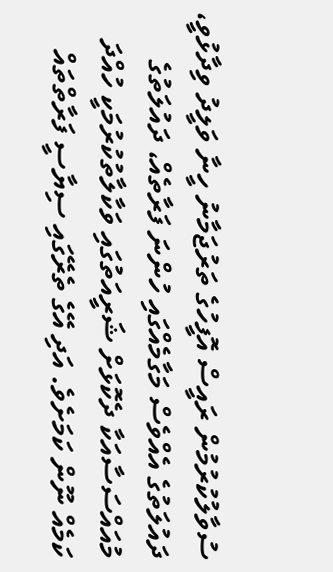ސުވާލުކުރުމުން ރައީސް އޮފީހުގެ ތަރުޖަމާނު ހީނާ ވަލީދު ވިދާޅުވީ، ދައުލަތުގެ އެއްވެސް މަގާމެއްގައި ހުންނަ ފަރާތެއް، ދައުލަތުގެ މުއައްސަސާއަކާ ދެކޮޅަށް ޝަރީއަތުގައި ވަކާލާތުކުރުމަކީ ހުއްދަ ކަމެއް ނޫން ކަމަށެވެ. އަދި އޭގެ ތެރޭގައި ސިޔާސީ ފަރާތްތައް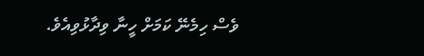ވެސް ހިމެނޭ ކަމަށް ހީނާ ވިދާޅުވިއެވެ.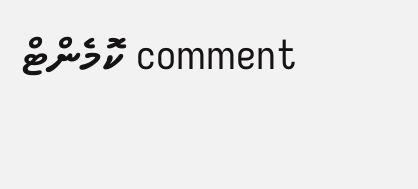comment ކޮމެންޓް